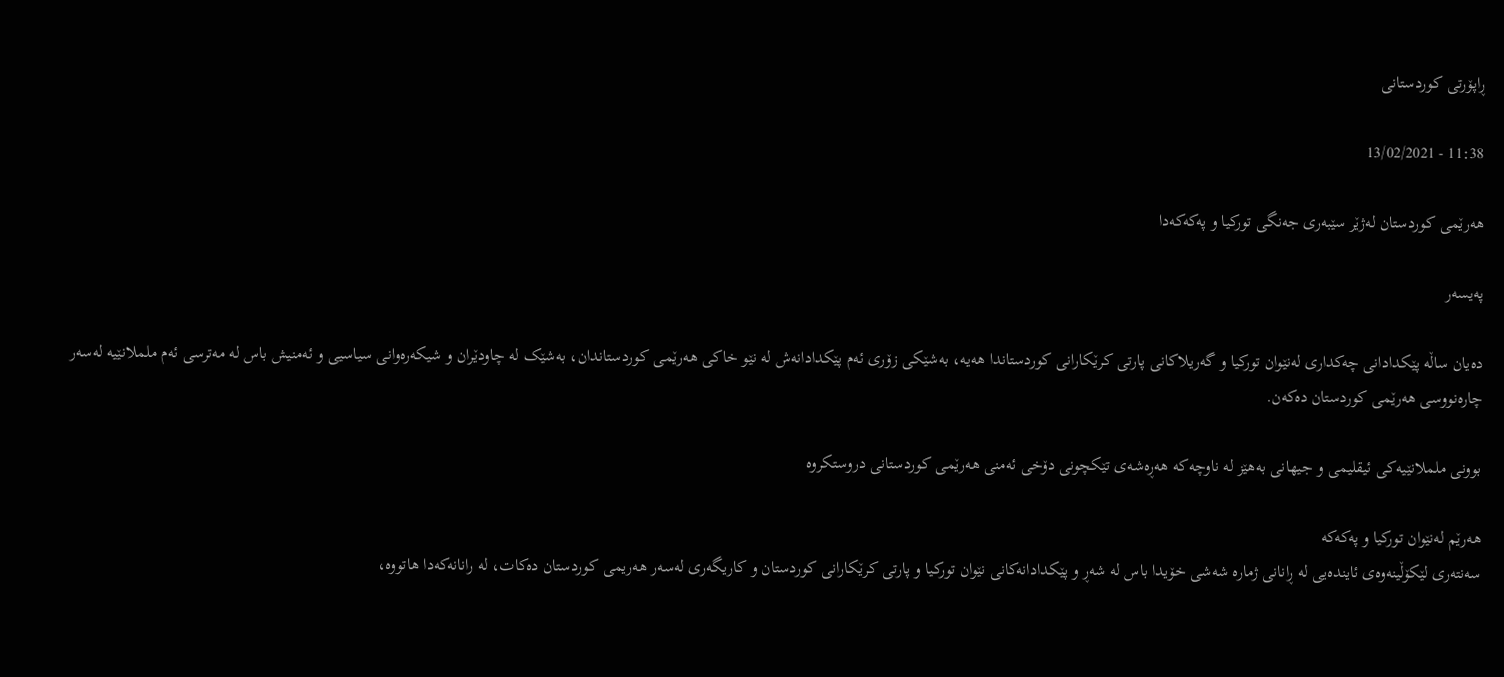ڕاپۆرتی کوردستانی

11:38 - 13/02/2021

هەرێمی کوردستان لەژێر سێبەری جەنگی تورکیا و پەکەکەدا‌

پەیسەر

دەیان ساڵە پێکدادانی چەکداری لەنێوان تورکیا و گەریلاکانی پارتی کرێکارانی کوردستاندا هەیە، بەشێکی زۆری ئەم پێکدادانەش لە نێو خاکی هەرێمی کوردستاندان، بەشێک لە چاودێران و شیکەرەوانی سیاسیی و ئەمنیش باس لە مەترسی ئەم ململانێیە لەسەر چارەنووسی هەرێمی کوردستان دەکەن.

بوونی ململانێیه‌كی ئیقلیمی و جیهانی به‌هێز له‌ ناوچه‌كه‌ هه‌ڕه‌شه‌ی تێكچونی دۆخی ئه‌منی هه‌رێمی كوردستانی دروستكروه‌

هەرێم لەنێوان تورکیا و پەکەکە
سەنتەری لێکۆڵینەوەی ئایندەیی لە ڕانانی ژمارە شەشی خۆیدا باس لە شەڕ و پێکدادانەکانی نێوان تورکیا و پارتی کرێکارانی کوردستان و کاریگەری لەسەر هەریمی کوردستان دەکات، لە رانانەکەدا هاتووە،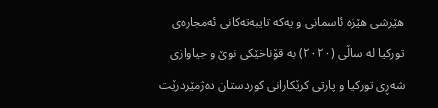هێرشی هێزه‌ ئاسمانی و یه‌كه‌ تایبه‌ته‌كانی ئه‌مجاره‌ی توركیا له‌ ساڵی (٢٠٢٠) به‌ قۆناخێكی نوێ و جیاوازی شه‌ڕی توركیا و پارتی كرێكارانی كوردستان ده‌ژمێردرێت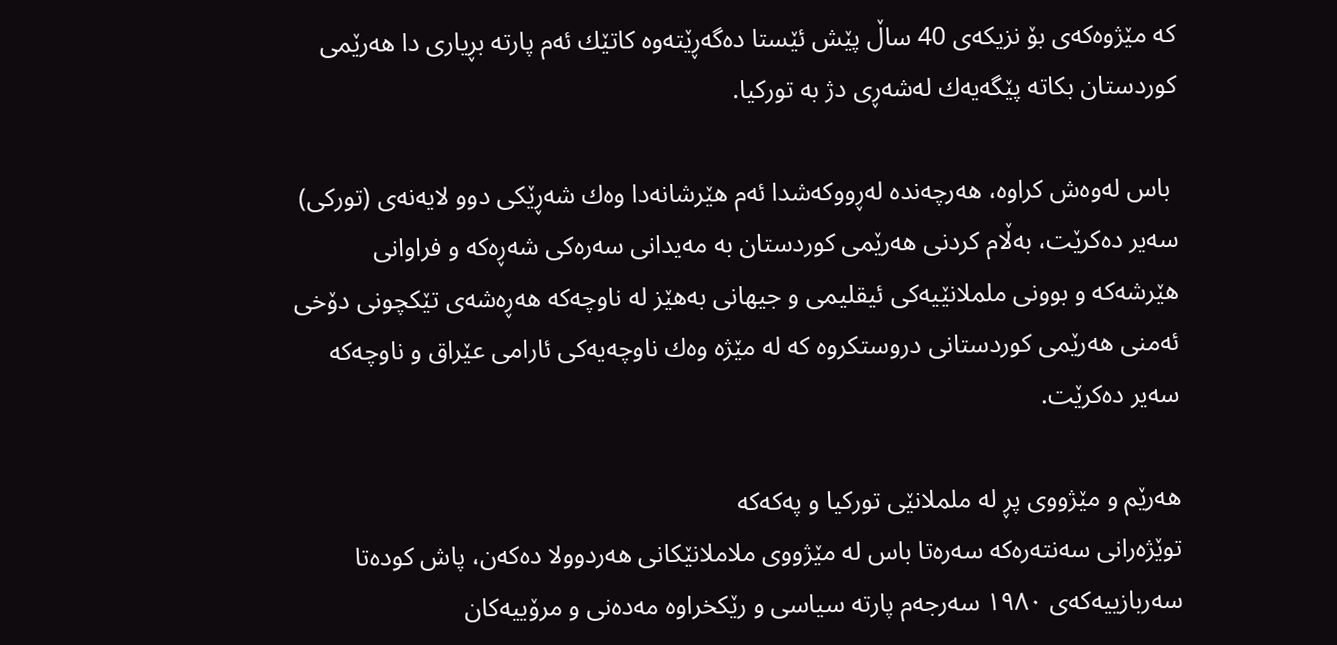كه‌ مێژوه‌كه‌ی بۆ نزیكەی 40 ساڵ پێش ئێستا ده‌گه‌ڕێته‌وه‌ كاتێك ئه‌م پارته‌ بڕیاری دا هه‌رێمی كوردستان بكاته‌ پێگه‌یه‌ك له‌شه‌ڕی دژ به‌ توركیا.

 باس لەوەش کراوە، هه‌رچه‌نده‌ له‌ڕووكەشدا ئه‌م هێرشانه‌دا وه‌ك شه‌ڕێكی دوو لایه‌نه‌ی (توركی) سه‌یر ده‌كرێت، به‌ڵام كردنی هه‌رێمی كوردستان به‌ مه‌یدانی سه‌ره‌كی شه‌ڕه‌كه‌ و فراوانی هێرشه‌كه‌ و بوونی ململانێیه‌كی ئیقلیمی و جیهانی به‌هێز له‌ ناوچه‌كه‌ هه‌ڕه‌شه‌ی تێكچونی دۆخی ئه‌منی هه‌رێمی كوردستانی دروستكروه‌ كه‌ له‌ مێژه‌ وه‌ك ناوچه‌یه‌كی ئارامی عێراق و ناوچه‌كه‌ سه‌یر ده‌كرێت.

هه‌رێم و مێژووی پڕ له‌ ململانێی توركیا و پەكەكە
توێژەرانی سەنتەرەکە سەرەتا باس لە مێژووی ملاملانێکانی هەردوولا دەکەن، پاش كوده‌تا سه‌ربازییه‌كه‌ی ١٩٨٠ سه‌رجه‌م پارته‌ سیاسی و رێكخراوه‌ مه‌ده‌نی و مرۆییه‌كان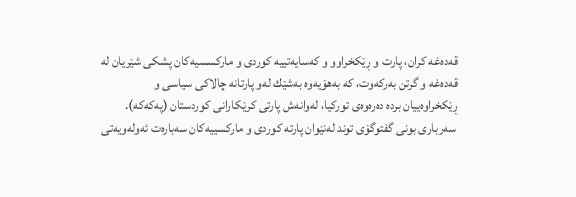قه‌ده‌غه‌ كران، پارت و ڕێكخراوو و كه‌سایه‌تییه‌ كوردی و ماركسسیه‌كان پشكی شێریان له‌ قه‌ده‌غه‌ و گرتن به‌ركه‌وت، كه‌ به‌هۆیه‌وه‌ به‌شێك له‌و پارتانه‌ چالاكی سیاسی و ڕێكخراوه‌ییان برده‌ ده‌ره‌وه‌ی توركیا، له‌وانه‌ش پارتی كرێكارانی كوردستان (پەكەكە).
 سه‌رباری بونی گفتوگۆی توند لەنێوان پارته‌ كوردی و ماركسییه‌كان سه‌باره‌ت ئه‌وله‌ویه‌تی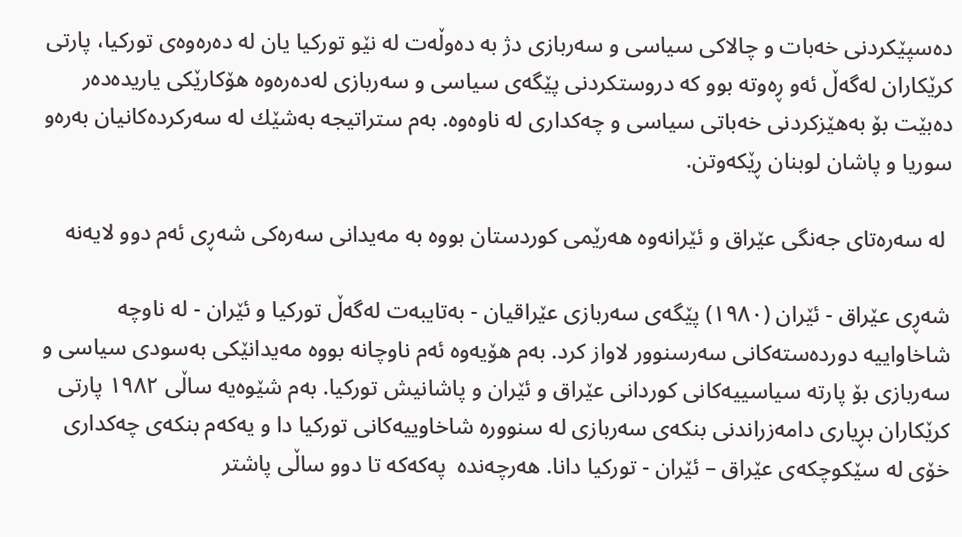ده‌سپێكردنی خه‌بات و چالاكی سیاسی و سه‌ربازی دژ به‌ ده‌وڵه‌ت له‌ نێو توركیا یان له‌ ده‌ره‌وه‌ی توركیا، پارتی كرێكاران له‌گه‌ڵ ئه‌و ڕه‌وته‌ بوو كه‌ دروستكردنی پێگه‌ی سیاسی و سه‌ربازی له‌ده‌ره‌وه‌ هۆكارێكی یاریده‌ده‌ر ده‌بێت بۆ به‌هێزكردنی خه‌باتی سیاسی و چه‌كداری له‌ ناوه‌وه‌. به‌م ستراتیجه‌ به‌شێك له‌ سه‌ركرده‌كانیان به‌ره‌و سوریا و پاشان لوبنان ڕێكه‌وتن.

 له‌ سه‌ره‌تای جه‌نگی عێراق و ئێرانه‌وه‌ هه‌رێمی كوردستان بووه به‌ مه‌یدانی سه‌ره‌كی شه‌ڕی ئه‌م دوو لایه‌نه‌

شه‌ڕی عێراق - ئێران (١٩٨٠) پێگه‌ی سه‌ربازی عێراقیان - به‌تایبه‌ت له‌گه‌ڵ توركیا و ئێران - له‌ ناوچه‌ شاخاواییه‌ دورده‌سته‌كانی سەرسنوور لاواز كرد. به‌م هۆیه‌وه‌ ئه‌م ناوچانه‌ بووە‌ مه‌یدانێكی به‌سودی سیاسی و سه‌ربازی بۆ پارته‌ سیاسییه‌كانی كوردانی عێراق و ئێران و پاشانیش توركیا. به‌م شێوه‌یه‌ ساڵی ١٩٨٢ پارتی كرێكاران بڕیاری دامه‌زراندنی بنكه‌ی سه‌ربازی له‌ سنووره‌ شاخاوییه‌كانی توركیا دا و یه‌كه‌م بنكه‌ی چه‌كداری خۆی له‌ سێكوچكه‌ی عێراق – ئێران - توركیا دانا. هه‌رچه‌نده‌  پەكەكە تا دوو ساڵی پاشتر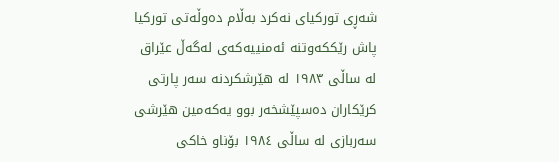شه‌ڕی توركیای نه‌كرد به‌ڵام ده‌وڵه‌تی توركیا پاش رێككه‌وتنه‌ ئه‌منییه‌كه‌ی له‌گه‌ڵ عێراق له‌ ساڵی ١٩٨٣ له‌ هێرشكردنه‌ سه‌ر پارتی كرێكاران ده‌سپێشخه‌ر بوو یه‌كه‌مین هێرشی سه‌ربازی له‌ ساڵی ١٩٨٤ بۆناو خاكی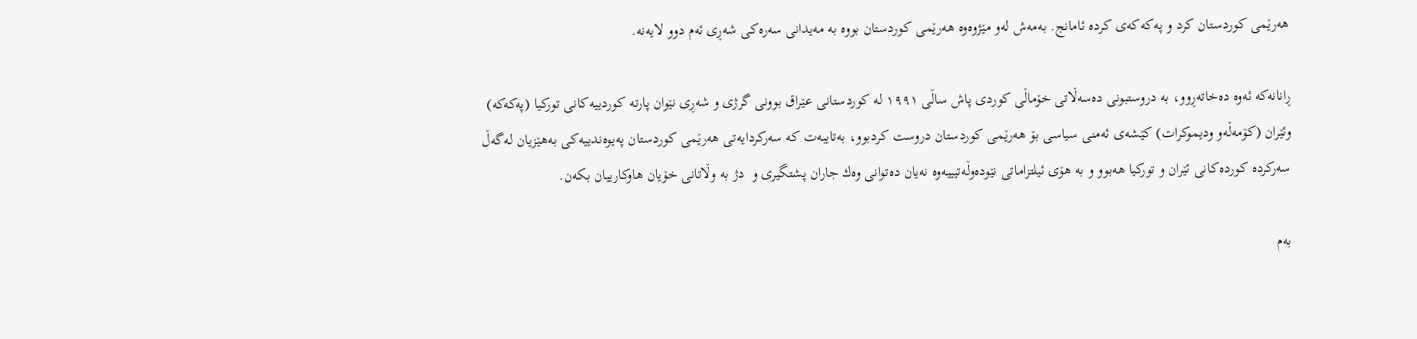هه‌رێمی كوردستان كرد و په‌كه‌كه‌ی كرده‌ ئامانج. به‌مه‌ش له‌و مێژوه‌وه‌ هه‌رێمی كوردستان بووه به‌ مه‌یدانی سه‌ره‌كی شه‌ڕی ئه‌م دوو لایه‌نه‌.

ڕانانەکە ئەوە دەخاتەڕوو، به‌ دروستبو‌نی ده‌سه‌ڵاتی خۆماڵی كوردی پاش ساڵی ١٩٩١ له‌ كوردستانی عێراق بوونی گرژی و شه‌ڕى نێوان پارته‌ كوردییه‌كانی توركیا (پەكەكە) وئێران (كۆمه‌ڵه‌و ودیموكرات) كێشه‌ی ئه‌منی سیاسی بۆ هه‌رێمی كوردستان دروست كردبوو، به‌تایبه‌ت كه‌ سه‌ركردایه‌تی هه‌رێمی كوردستان‌ په‌یوه‌ندییه‌كی به‌هێزیان له‌گه‌ڵ سه‌ركرده‌ كورده‌كانی ئێران و توركیا هه‌بوو و به‌ هۆی ئیلتزاماتی نێوده‌وڵه‌تیییه‌وه‌ نه‌یان ده‌توانی وه‌ك جاران پشتگیری و  دژ به‌ وڵاتانی خۆیان هاوكارییان بكه‌ن.

به‌م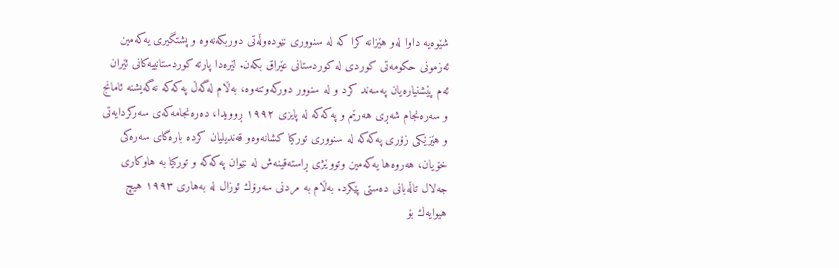شێوه‌یه‌ داوا له‌و هێزانه‌ كرا كه‌ له‌ سنووری نێوده‌وڵه‌تی دو‌ربكه‌نه‌وه ‌و پشتگیری یه‌كه‌مین ئه‌زمونی حكومه‌تی كوردی له‌ كوردستانی عێراق بكه‌ن. لێره‌دا پارته‌ كوردستانییه‌كانی ئێران ئه‌م پێشنیاره‌یان په‌سه‌ند كرد و له‌ سنوور دو‌ركه‌وتنه‌وه‌، به‌ڵام له‌گه‌ڵ پەكەكە نه‌گه‌یشنه‌ ئامانج و سه‌ره‌نجام شه‌ڕی هه‌رێم و پەكەكە له‌ پایزی ١٩٩٢ ڕوویدا، ده‌ره‌نجامه‌كه‌ی سه‌ركردایه‌تی و هێزێكی زۆری پەكەكە له‌ سنووری توركیا كشانه‌وه‌و قه‌ندیلیان كرده‌ باره‌گای سه‌ره‌كی خۆیان، هه‌روه‌ها یه‌كه‌مین وتووێژی ڕاسته‌قینه‌ش لە نێوان پەكەكە و توركیا به‌ هاوكاری جه‌لال تاڵه‌بانی ده‌ستی پێكرد. به‌ڵام به‌ مردنی سه‌رۆك ئوزال له‌ به‌هاری ١٩٩٣ هیچ هیوایه‌ك بۆ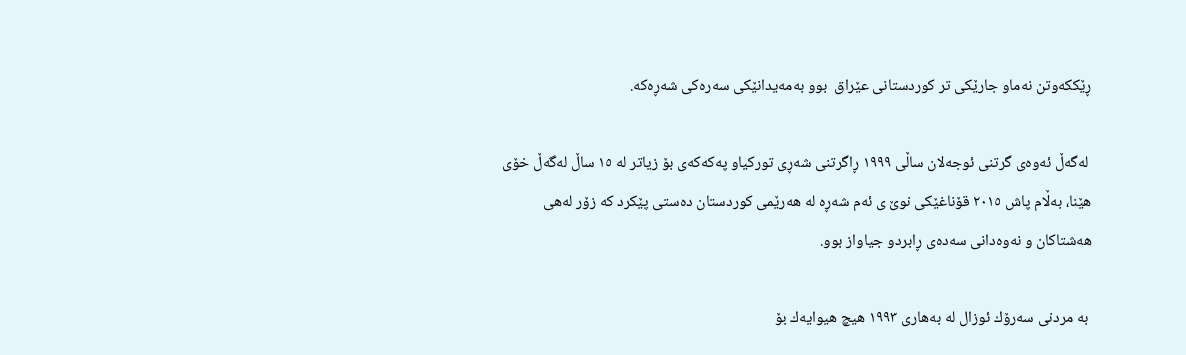ڕێككه‌وتن نه‌ماو جارێكی تر كوردستانی عێراق  بوو به‌مه‌یدانێكی سه‌ره‌كی شه‌ڕه‌كه‌.

 له‌گه‌ڵ ئه‌وه‌ی گرتنی ئوجه‌لان ساڵی ١٩٩٩ ڕاگرتنی شه‌ڕی توركیاو پەكەكەى بۆ زیاتر له‌ ١٥ ساڵ له‌گه‌ڵ خۆی هێنا، به‌ڵام پاش ٢٠١٥ قۆناغێكی نوێ ی ئه‌م شه‌ڕه‌ له‌ هه‌رێمی كوردستان ده‌ستی پێكرد كه‌ زۆر له‌هی هه‌شتاكان و نه‌وه‌دانی سه‌ده‌ی ڕابردو جیاواز بوو.

 به‌ مردنی سه‌رۆك ئوزال له‌ به‌هاری ١٩٩٣ هیچ هیوایه‌ك بۆ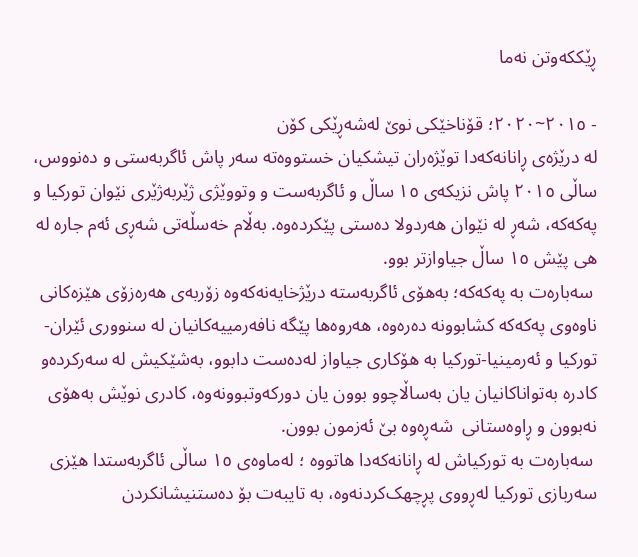ڕێككه‌وتن نه‌ما

- ٢٠١٥~٢٠٢٠؛ قۆناخێكی نوێ له‌شه‌ڕێكی كۆن
لە درێژەی ڕانانەکەدا توێژەران تیشکیان خستووەتە سەر پاش ئاگربەستی و دەنووس،  ساڵى ٢٠١٥ پاش نزیكه‌ی ١٥ ساڵ و ئاگربه‌ست و وتووێژی ژێربه‌ژێرى نێوان توركیا و په‌كه‌كه‌، شه‌ڕ له‌ نێوان هه‌ردولا ده‌ستی پێكرده‌وه‌. به‌ڵام خه‌سڵه‌تی شه‌ڕی ئه‌م جاره‌ له‌ هی پێش ١٥ ساڵ جیاوازتر بوو.
 سه‌باره‌ت به‌ په‌كه‌كه‌؛ به‌هۆی ئاگربه‌سته‌ درێژخایه‌نه‌كەوە‌ زۆربه‌ی هه‌ره‌زۆی هێزه‌كانی ناوه‌وی پەکەکە كشابوونە‌ ده‌ره‌وه،‌ هه‌روه‌ها پێگه‌ نافه‌رمییه‌كانیان له‌ سنووری ئێران-توركیا و ئه‌رمینیا-توركیا به‌ هۆكاری جیاواز له‌ده‌ست دابوو، به‌شێكیش له‌ سه‌ركرده‌و كادره‌ به‌تواناكانیان یان بەساڵاچوو‌ بوون یان دوركه‌وتبوونه‌وه،‌ كادری نوێش به‌هۆی نه‌بوون و ڕاوه‌ستانی  شه‌ڕه‌وه‌ بێ ئه‌زمون بوون.
 سه‌باره‌ت به‌ توركیاش لە ڕانانەکەدا هاتووە ؛ له‌ماوه‌ی ١٥‌ ساڵی ئاگربه‌ستدا هێزی سه‌ربازی توركیا له‌ڕووی پڕچهک‌كردنه‌وه‌، به‌ تایبه‌ت بۆ ده‌ستنیشانكردن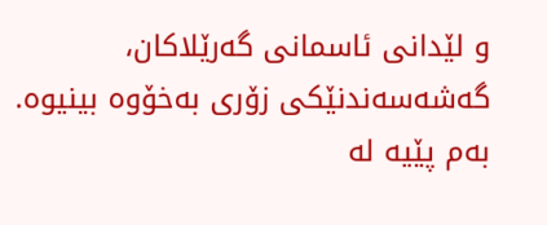و لێدانی ئاسمانی گه‌رێلاكان، گه‌شه‌سه‌ندنێكی زۆری به‌خۆوه‌ بینیوە. به‌م پێیه‌ له‌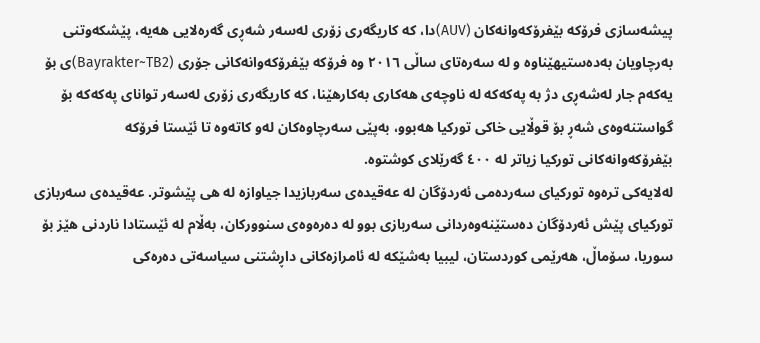پیشه‌سازی فرۆكه‌ بێفرۆكه‌وانه‌كان (AUV)دا، كه‌ كاریگه‌ری زۆری له‌سه‌ر شه‌ڕی گه‌ره‌لایی هه‌یه،‌ پێشكه‌وتنی به‌رچاویان به‌دەستیهێناوە و له‌ سه‌ره‌تای ساڵی ٢٠١٦ وه‌ فرۆكه‌ بێفرۆكه‌وانه‌كانی جۆری (Bayrakter~TB2)ى بۆ یه‌كه‌م جار له‌شه‌ڕی دژ به‌ پەكەكە له‌ ناوچه‌ی هه‌كاری به‌كارهێنا، كه‌ كاریگه‌ری زۆرى له‌سه‌ر توانای پەكەكە بۆ گواستنه‌وه‌ی شه‌ڕ بۆ قوڵایی خاكی توركیا هه‌بوو، به‌پێی سه‌رچاوه‌كان له‌و كاته‌وه‌ تا ئێستا فرۆكه‌ بێفرۆكه‌وانه‌كانی توركیا زیاتر له‌ ٤٠٠ گه‌رێلای كوشتوه‌.
له‌لایه‌كی تره‌وه‌ توركیای سه‌رده‌می ئه‌ردۆگان له‌ عه‌قیده‌ی سه‌ربازیدا جیاوازه‌ له‌ هی پێشوتر. عه‌قیده‌ی سه‌ربازی توركیای پێش ئه‌ردۆگان ده‌ستێنه‌وه‌ر‌دانی سه‌ربازی بوو له‌ ده‌ره‌وه‌ی سنووركان، به‌ڵام له‌ ئێستادا ناردنی هێز بۆ سوریا، سۆماڵ، هه‌رێمی كوردستان، لیبیا به‌شێكه‌ له‌ ئامرازه‌كانی داڕشتنی سیاسه‌تی ده‌ره‌كی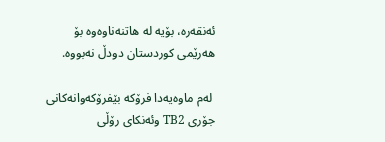ئه‌نقه‌ره‌، بۆیه‌ له‌ هاتنه‌ناوه‌وه‌ بۆ هه‌رێمی كوردستان دودڵ نه‌بووه‌.

 له‌م ماوه‌یه‌دا فرۆكه‌ بێفرۆكه‌وانه‌كانی جۆری TB2 وئه‌نكای رۆڵی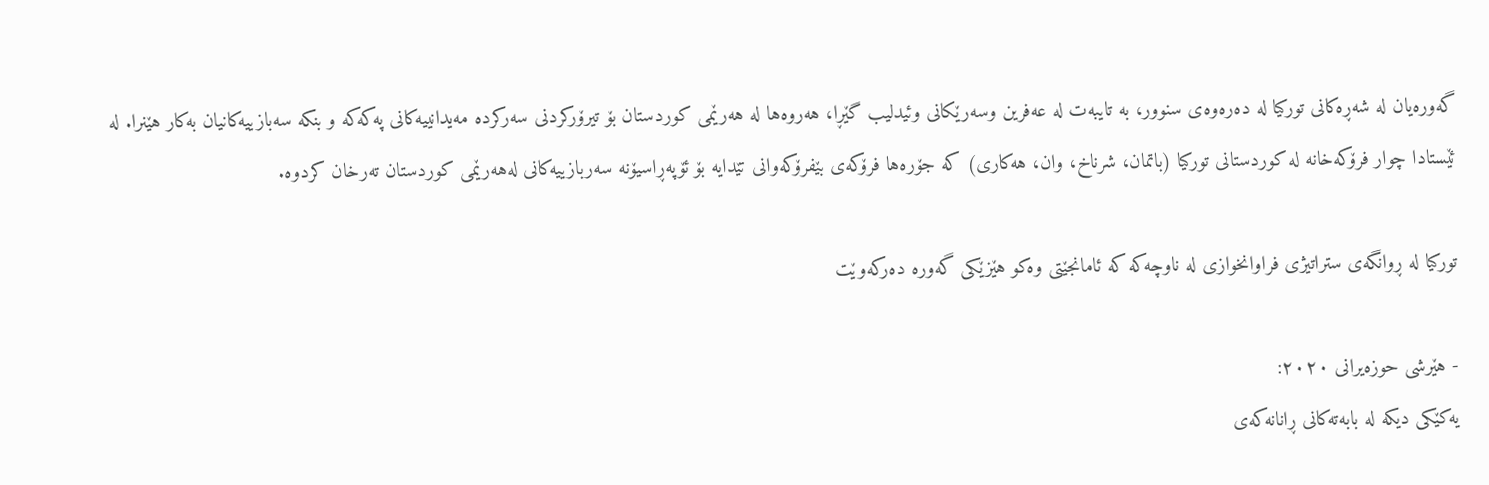گه‌وره‌یان له‌ شه‌ڕه‌كانی توركیا له‌ ده‌ره‌وه‌ی سنوور، به‌ تایبه‌ت له‌ عه‌فرین وسه‌رێكانی وئیدلیب گێڕا، هه‌روه‌ها له‌ هه‌رێمى کوردستان بۆ تیرۆركردنی سه‌ركرده‌ مه‌یدانییه‌كانی په‌كه‌كه‌ و بنكه‌ سه‌بازییه‌كانیان به‌كار هێنرا. له‌ ئێستادا چوار فرۆكه‌خانه‌ له‌ كوردستانی توركیا (باتمان، شرناخ، وان، هه‌كاری) كه‌ جۆره‌ها فرۆكه‌ی بێفرۆكه‌وانی تێدایه‌ بۆ ئۆپه‌ڕاسیۆنه‌ سه‌ربازییه‌كانی له‌هه‌رێمی كوردستان ته‌رخان كردوه‌.

توركيا له‌ ڕوانگه‌ى ستراتيژى فراوانخوازى له‌ ناوچه‌كه‌ كه‌ ئامانجێتى وه‌كو هێزێكى گه‌وره‌ ده‌ركه‌وێت

- هێرشی حوزه‌یرانی ٢٠٢٠:
یەکێکی دیکە لە بابەتەکانی ڕانانەکەی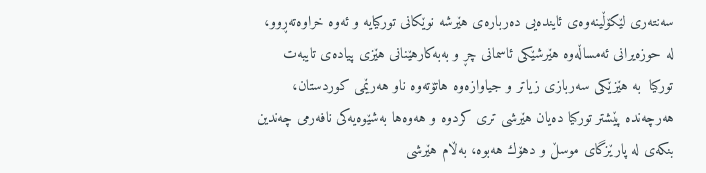سەنتەری لێکۆڵینەوەی ئایندەیی دەربارەی هێرشە نوێکانی تورکیایە و ئەوە خراوەتەڕوو، له‌ حوزه‌یرانی ئه‌مساڵه‌وه‌ هێرشێكی ئاسمانی چڕ و به‌به‌كارهێنانی هێزی پیاده‌ی تایبه‌ت توركیا  به‌ هێزێكى سه‌ربازى زياتر و جیاوازه‌وه‌ هاتۆته‌وه‌ ناو هه‌رێمی كوردستان، هه‌رچه‌نده‌ پێشتر توركیا ده‌یان هێرشی تری كردوه‌ و هه‌وه‌ها به‌شێوه‌یه‌كی نافه‌رمی چه‌ندین بنكه‌ی له‌ پارێزگای موسڵ و دهۆك هه‌بوه‌، به‌ڵام هێرشی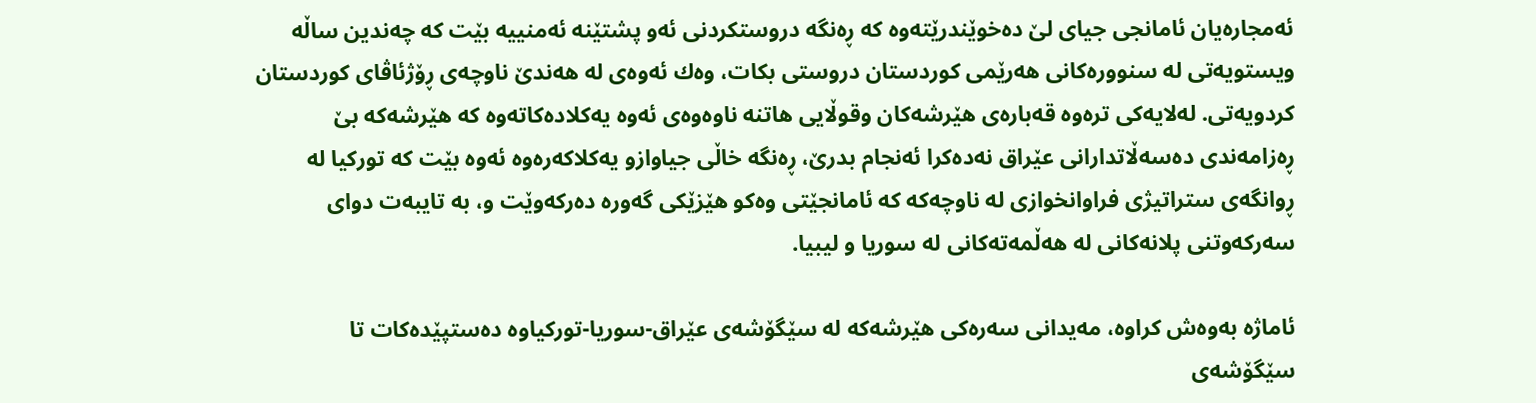ئه‌مجاره‌یان ئامانجی جیای لێ ده‌خوێندرێته‌وه‌ كه‌ ڕه‌نگه‌ دروستكردنی ئه‌و پشتێنه‌ ئه‌منییه‌ بێت كه‌ چه‌ندین ساڵه‌ ویستویه‌تی له‌ سنووره‌كانی هه‌رێمى کوردستان دروستی بكات، وه‌ك ئه‌وه‌ی له‌ هه‌ندێ ناوچه‌ی ڕۆ‌ژئاڤاى كوردستان كردویه‌تی. له‌لایه‌كی تره‌وه‌ قه‌باره‌ی هێرشه‌كان وقوڵایی هاتنه‌ ناوه‌وه‌ی ئه‌وه‌ یه‌كلاده‌كاته‌وه‌ كه‌ هێرشه‌كه‌ بێ ڕه‌زامه‌ندی ده‌سه‌ڵاتدارانی عێراق نه‌ده‌كرا ئه‌نجام بدرێ، ڕه‌نگه‌ خاڵى جياوازو يه‌كلاكه‌ره‌وه‌ ئه‌وه‌ بێت كه ‌توركيا له‌ ڕوانگه‌ى ستراتيژى فراوانخوازى له‌ ناوچه‌كه‌ كه‌ ئامانجێتى وه‌كو هێزێكى گه‌وره‌ ده‌ركه‌وێت و، به‌ تايبه‌ت دواى سه‌ركه‌وتنى پلانه‌كانى له‌ هه‌ڵمه‌ته‌كانى له‌ سوريا و ليبيا.

ئاماژە بەوەش کراوە، مه‌یدانی سه‌ره‌كی هێرشه‌كه‌ له‌ سێگۆشه‌ی عێراق-سوریا-توركیاوه‌ ده‌ستپێده‌كات تا سێگۆشه‌ی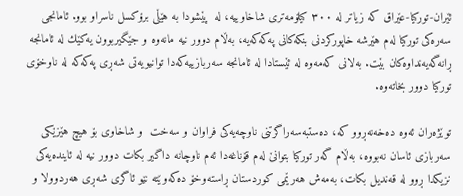ئێران-توركیا-عێراق كه‌ زیاتر له‌ ٣٠٠ كیلۆمه‌تری شاخاوییە، له‌  پێشودا به‌ هێڵی برۆكسل ناسراو بوو. ئامانجی سه‌ره‌كی توركیا له‌م هێرشه‌ خاپوركردنی بنكه‌كانی په‌كه‌كه‌یە، به‌ڵام دوور نیه‌ مانه‌وه ‌و جێگیربوون یه‌كێك له‌ ئامانجه‌ ڕانه‌گه‌یه‌نداوه‌كان بێت. به‌لانى كه‌مه‌وه‌ له‌ ئێستادا له‌ ئامانجه‌ سه‌ربازييه‌كه‌دا توانيويه‌تى شه‌ڕى په‌كه‌كه‌ له‌ ناوخۆى توركيا دوور بخاته‌وه‌.

توێژەران ئەوە دەخەنەڕوو کە، ده‌ستبه‌سه‌راگرتنی ناوچه‌یه‌كی فراوان و سه‌خت  و شاخاوی بۆ هیچ هێزێكی سه‌ربازی ئاسان نه‌بووه‌، به‌ڵام گه‌ر توركیا بتوانێ له‌م قۆناغه‌دا ئه‌م ناوچانه‌ داگیر بكات دوور نیه‌ له‌ ئاینده‌یه‌كی نزیكدا ڕوو له‌ قه‌ندیل بكات، به‌مه‌ش هه‌رێمی كوردستان ڕاسته‌وخۆ ده‌كه‌وێته‌ نێو ئاگری شه‌ڕی هه‌ردوولا و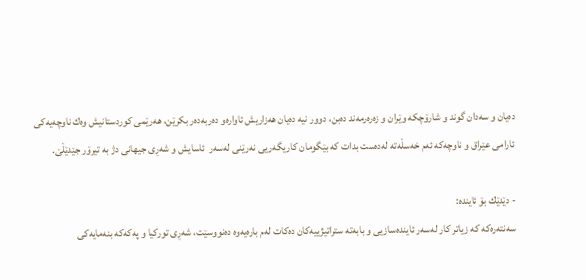ده‌یان و سه‌دان گوند و شارۆچكه‌ وێران و زه‌ره‌رمه‌ند ده‌بن، دوور نیه‌ ده‌یان هه‌زاریش ئاواره‌و ده‌ربه‌ده‌ر بكرێن، هه‌رێمی كوردستانیش وه‌ك ناوچه‌یه‌كی ئارامی عێراق و ناوچەکە‌ ئه‌م خه‌سڵه‌ته‌ له‌ده‌ست بدات كه‌ بێگومان كاریگه‌ریی نه‌رێنی له‌سه‌ر  ئاسایش و شه‌ڕی جیهانی دژ به‌ تیرۆر جێدێڵێ.

- دێدێك بۆ ئاینده‌:
سەنتەرەکە کە زیاتر کار لەسەر ئایندەسازیی و بابەتە ستراتیژییەکان دەکات لەم بارەیەوە دەنووسێت، شه‌ڕی توركیا و په‌كه‌كه‌ بنه‌مایه‌كی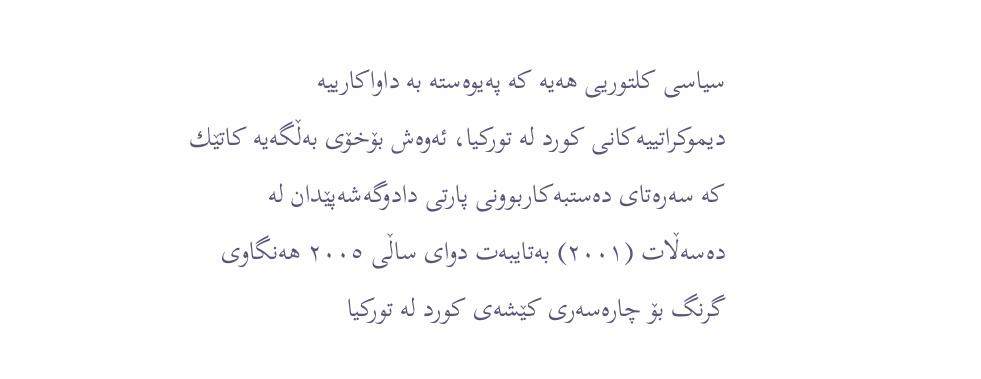سیاسی كلتوریی هه‌یه‌ كه‌ په‌یوه‌سته‌ به‌ داواكارییه‌ دیموكراتییه‌كانی كورد له‌ توركیا، ئه‌وه‌ش بۆخۆی به‌ڵگه‌یه‌ كاتێك كه‌ سه‌ره‌تای ده‌ستبه‌كاربوونی پارتی دادوگه‌شه‌پێدان له‌ ده‌سه‌ڵات (٢٠٠١) به‌تایبه‌ت دوای ساڵی ٢٠٠٥ هه‌نگاوی گرنگ بۆ چاره‌سه‌ری كێشه‌ی كورد له‌ توركیا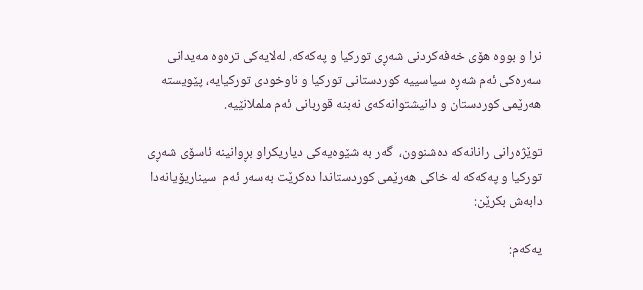نرا و بووه‌ هۆی خه‌فه‌كردنی شه‌ڕی توركیا و په‌كه‌كه‌. له‌لایه‌كی تره‌وه‌ مه‌یدانی سه‌ره‌كی ئه‌م شه‌ڕه‌ سیاسییه‌ كوردستانی توركیا و ناوخودی توركیایه، پێویسته‌ هه‌رێمى کوردستان و دانیشتوانه‌كه‌ی نه‌بنه‌ قوربانی ئه‌م ململانێیه‌.

توێژەرانی رانانەکە دەشنوون،  گه‌ر به‌ شێوه‌یه‌كی دیاریكراو بڕوانینه‌ ئاسۆی شه‌ڕی توركیا و په‌كه‌كه‌ له‌ خاكی هه‌رێمى کوردستاندا ده‌كرێت به‌سه‌ر ئه‌م  سیناریۆيانه‌دا  دابه‌ش بكرێن:

یه‌كه‌م: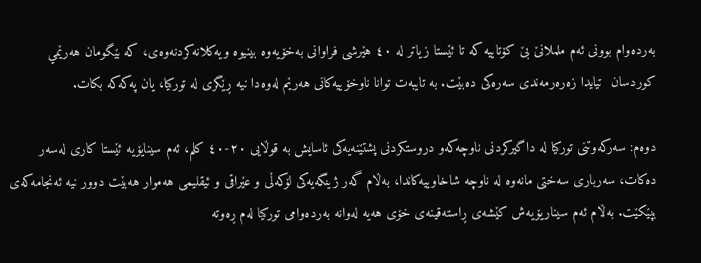به‌رده‌وام بوونی ئه‌م ململانێ بێ كۆتاییه‌ كه‌ تا ئێستا زیاتر له‌ ٤٠ هێرشی فراوانی به‌خۆیه‌وه‌ بینیوه‌ ویه‌كلانه‌كردنه‌وه‌ی، كه‌ بێگومان هه‌رێمي كوردسان  تیایدا زه‌ره‌رمه‌ندی سه‌ره‌كی ده‌بێت. به‌ تایبه‌ت توانا ناوخۆییه‌كانی هه‌رێم له‌وه‌دا نیه‌ ڕێگری له‌ توركیا، یان په‌كه‌كه‌ بكات.

دوه‌م: سه‌ركه‌وتنی توركیا له‌ داگیركردنی ناوچه‌كه‌و دروستكردنی پشتێنه‌یه‌كی ئاسايش به‌ قوڵایی ٢٠-٤٠ كلم، ئه‌م سینایۆیه‌ ئێستا كاری له‌سه‌ر ده‌كات، سه‌رباری سه‌ختی مانه‌وه‌ له‌ ناوچه‌ شاخاوییه‌كاندا، بەڵام گه‌ر ژینگه‌یه‌كی لۆكه‌ڵی و عێراقی و ئیقلیمی هه‌موار هه‌بێت دوور نیه‌ ئه‌نجامه‌كه‌ی بپێكێت. به‌ڵام ئه‌م سیناریۆیه‌ش كێشه‌ی ڕاسته‌قینه‌ی خۆی هه‌یه‌ له‌وانه‌ به‌رده‌وامی توركیا له‌م ڕه‌وته‌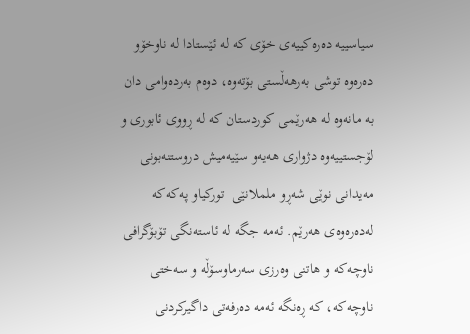سیاسییه‌ ده‌ره‌كییه‌ی خۆی كه‌ له‌ ئێستادا له‌ ناوخۆو ده‌ره‌وه‌ توشی به‌رهه‌ڵستی بۆته‌وه‌، دوه‌م به‌رده‌وامى دان به‌ مانه‌وه‌ له‌ هه‌رێمی كوردستان كه‌ له‌ ڕووی ئابوری و لۆجستییه‌وه‌ دژواری هه‌یه‌و سێیه‌میش دروستنه‌بونی مه‌یدانی نوێی شه‌ڕو ململانێى  توركیاو په‌كه‌كه‌ له‌ده‌ره‌وه‌ی هه‌رێم. ئه‌مه‌ جگه‌ له‌ ئاسته‌نگى تۆبۆگرافى  ناوچه‌كه‌ و هاتنى وه‌رزى سه‌رماوسۆڵه‌ و سه‌ختى ناوچه‌كه‌، كه‌ ڕه‌نگه‌ ئه‌مە ده‌رفه‌تى داگيركردنى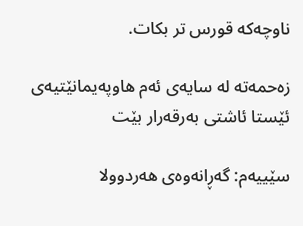ناوچه‌كه‌ قورس تر بكات.

زه‌حمه‌ته‌ له‌ سایه‌ی ئه‌م هاوپه‌یمانێتیه‌ی ئێستا ئاشتی به‌رقه‌رار بێت

سێییه‌م: گه‌ڕانه‌وه‌ی هه‌ردوولا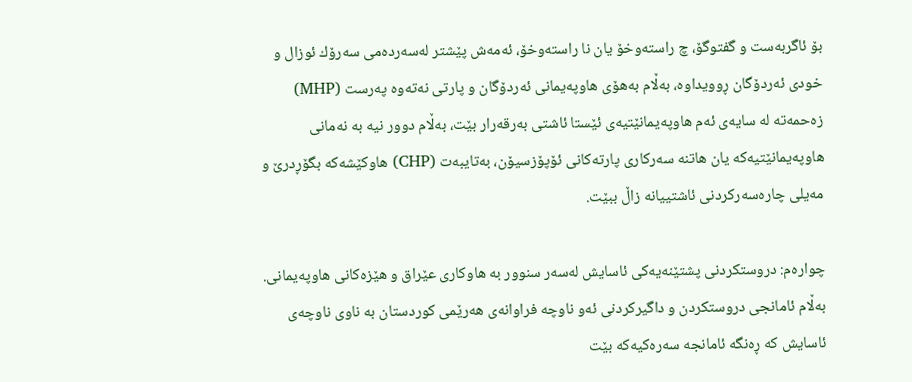بۆ ئاگربه‌ست و گفتوگۆ، چ راسته‌وخۆ یان نا راسته‌وخۆ، ئه‌مه‌ش پێشتر له‌سه‌رده‌می سه‌رۆك ئوزال و خودی ئه‌ردۆگان ڕوویداوه‌، به‌ڵام به‌هۆی هاوپه‌يمانی ئه‌ردۆگان و پارتی نه‌ته‌وه‌ په‌رست (MHP) زه‌حمه‌ته‌ له‌ سایه‌ی ئه‌م هاوپه‌یمانێتیه‌ی ئێستا ئاشتی به‌رقه‌رار بێت، به‌ڵام دوور نیه‌ به‌ نه‌مانی هاوپه‌یمانێتیه‌كه‌ یان هاتنه‌ سه‌ركاری پارته‌كانی ئۆپۆزسیۆن، به‌تایبه‌ت (CHP) هاوكێشه‌كه‌ بگۆڕدرێ و مه‌یلی چاره‌سه‌ركردنی ئاشتییانه‌ زاڵ ببێت.

چواره‌م: دروستكردنی پشتێنه‌یه‌كی ئاسايش له‌سه‌ر سنوور به‌ هاوكاری عێراق و هێزه‌كانی هاوپه‌یمانی. به‌ڵام ئامانجى دروستكردن و داگيركردنى ئه‌و ناوچه‌ فراوانه‌ى هه‌رێمى كوردستان به‌ ناوى ناوچه‌ى ئاسايش كه‌ ڕه‌نگه‌ ئامانجه‌ سه‌ره‌كيه‌كه‌ بێت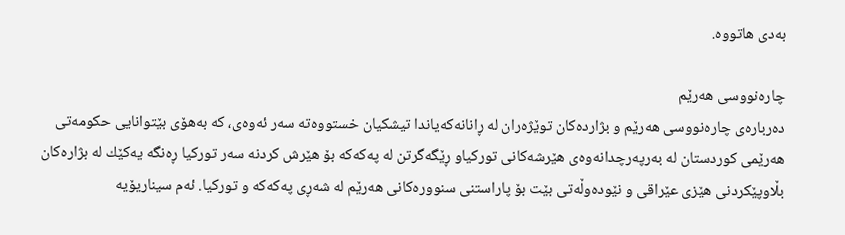به‌دى هاتووه.

چارەنووسی هەرێم
دەربارەی چارەنووسی هەرێم و بژاردەکان توێژەران لە ڕانانەکەیاندا تیشکیان خستووەتە سەر ئەوەی، کە به‌هۆی بێتوانایی حكو‌مه‌تی هه‌رێمى کوردستان له‌ به‌رپه‌رچدانه‌وه‌ی هێرشه‌كانی توركیاو ڕێگه‌گرتن له‌ په‌كه‌كه‌ بۆ هێرش كردنه‌ سه‌ر توركیا ڕه‌نگه‌ یه‌كێك له‌ بژاره‌كان بڵاوپێكردنی هێزی عێراقی و نێوده‌وڵه‌تی بێت‌ بۆ پاراستنی سنووره‌كانی هه‌رێم له‌ شه‌ڕی په‌كه‌كه‌ و توركیا. ئه‌م سیناریۆیه‌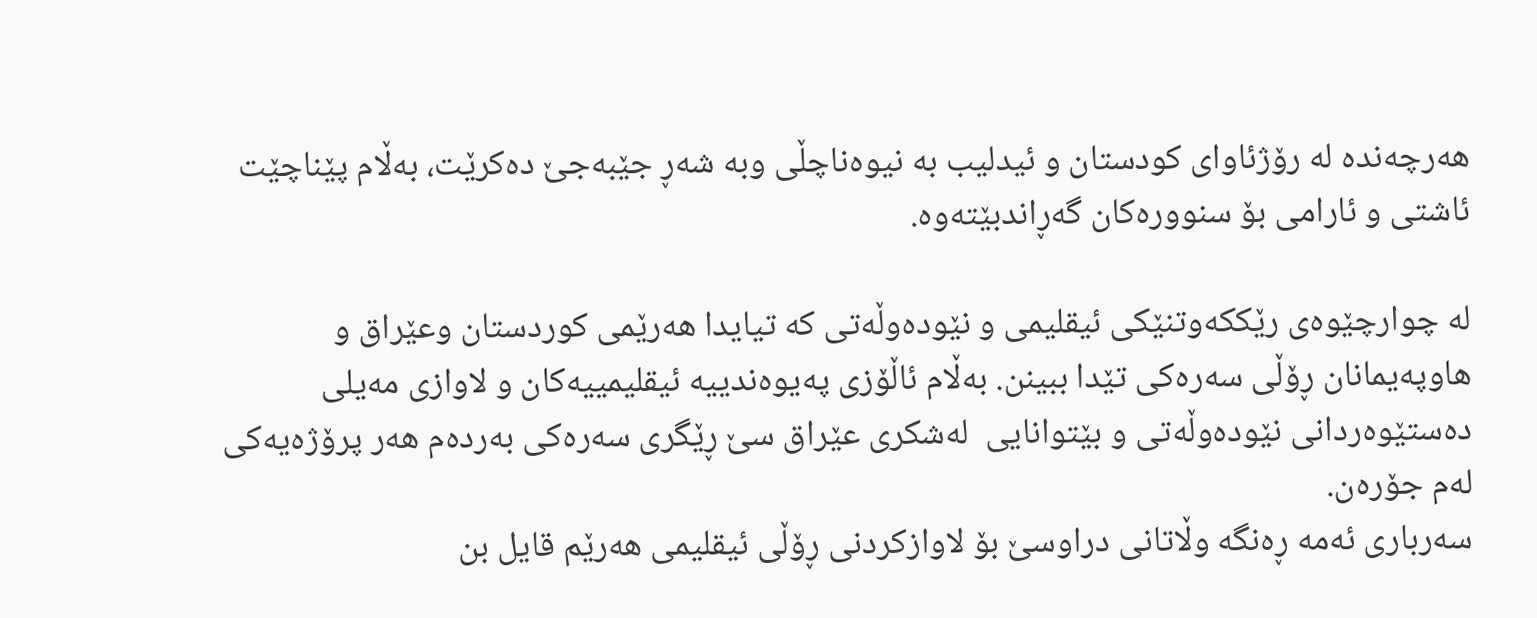هه‌رچه‌نده‌ له‌ رۆژئاوای كودستان و ئیدلیب به‌ نیوه‌ناچڵی وبه‌ شه‌ڕ جێبه‌جێ ده‌كرێت، به‌ڵام پێناچێت ئاشتی و ئارامی بۆ سنووره‌كان گه‌ڕاندبێته‌وه‌.

له‌ چوارچێوه‌ی رێككه‌وتنێكی ئیقلیمی و نێوده‌وڵه‌تی كه‌ تیایدا هه‌رێمی كوردستان وعێراق و هاوپه‌یمانان ڕۆڵی سه‌ره‌كی تێدا ببینن. به‌ڵام ئاڵۆزی په‌یوه‌ندییه‌ ئیقلیمییه‌كان و لاوازی مەیلی ده‌ستێوه‌ردانی نێوده‌وڵه‌تی و بێتوانایی  له‌شكری عێراق سێ ڕێگری سه‌ره‌كی به‌رده‌م هه‌ر پرۆژه‌یه‌كی له‌م جۆره‌ن.
سه‌رباری ئه‌مه‌ ڕه‌نگه‌ وڵاتانی دراوسێ بۆ لاوازكردنی ڕۆڵی ئیقلیمی هه‌رێم قایل بن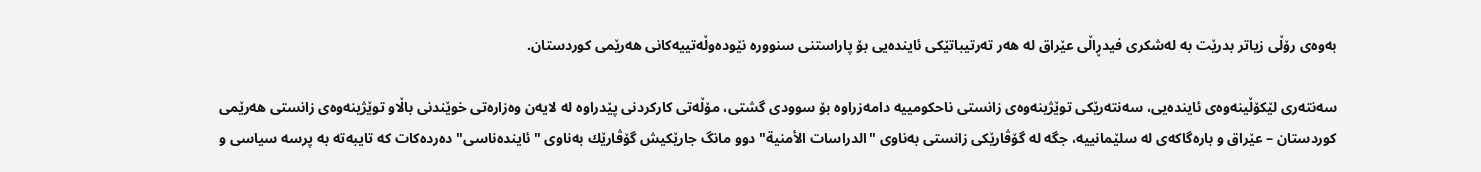به‌وه‌ی رۆڵی زیاتر بدرێت به‌ له‌شكری فیدڕاڵی عێراق له‌ هه‌ر ته‌رتیباتێكی ئاینده‌یی بۆ پاراستنی سنووره‌ نێوده‌وڵه‌تییه‌كانی هه‌رێمی كوردستان.

سەنتەری لێکۆڵینەوەى ئایندەیی، سەنتەرێكی توێژینەوەی زانستی ناحكومییە دامەزراوە بۆ سوودی گشتی، مۆڵەتى کارکردنى پێدراوە لە لایەن وەزارەتى خوێندنى باڵاو توێژینەوەى زانستى هەرێمى کوردستان – عێراق و بارەگاكەی لە سلێمانییە، جگە لە گۆڤارێكی زانستی بەناوی "الدراسات الأمنیة" دوو مانگ جارێكیش گۆڤارێك بەناوی "ئایندەناسی" دەردەكات كە تایبەتە بە پرسە سیاسی و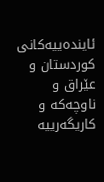ئایندەییەكانی كوردستان و عێراق و ناوچەكە و كاریگەرییە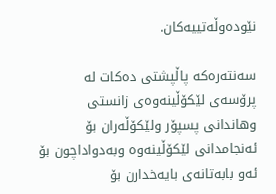نێودەوڵەتییەكان.

سەنتەرەكە پاڵپشتی دەكات لە پرۆسه‌ى لێكۆڵینه‌وه‌ى زانستى وهاندانی پسپۆر ولێكۆڵه‌ران بۆ ئه‌نجامدانی لێكۆڵینه‌وه‌ وبه‌دواداچون بۆ ئه‌و بابه‌تانه‌ی بایه‌خدارن بۆ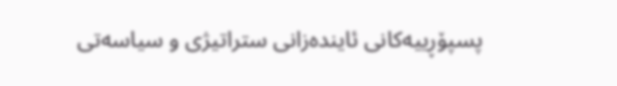پسپۆڕییه‌كانى ئایندەزانی ستراتیژى و سیاسه‌تى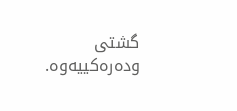گشتى وده‌ره‌كییەوە.